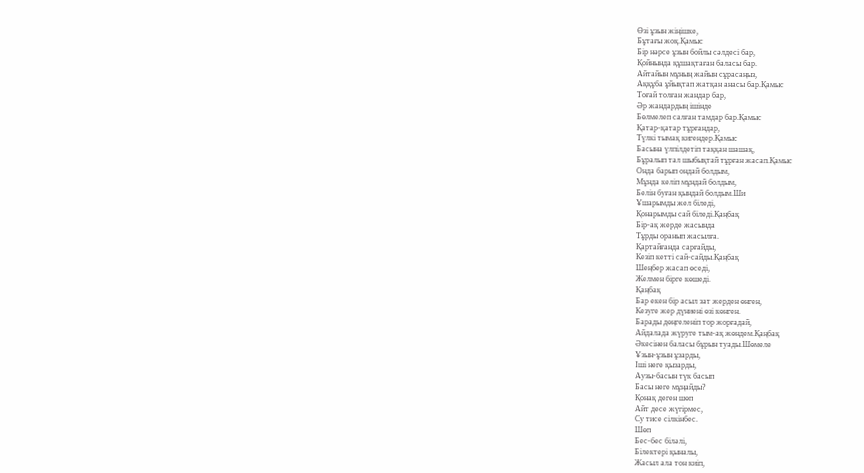Өзі ұзын жіңішке,
Бұтағы жоқ.Қамыс
Бір нәрсе ұзын бойлы сәлдесі бар,
Қойнында құшақтаған баласы бар.
Айтайын мұның жайын сұрасаңыз,
Аққұба ұйықтап жатқан анасы бар.Қамыс
Тоғай толған жандар бар,
Әр жандардың ішінде
Бөлмелеп салған тамдар бар.Қамыс
Қатар-қатар тұрғандар,
Түлкі тымақ кигендер.Қамыс
Басына үлпілдетіп таққан шашақ,
Бұралып тал шыбықтай тұрған жасап.Қамыс
Онда барып ондай болдым,
Мұнда келіп мұндай болдым,
Белін буған қындай болдым.Ши
Ұшарымды жел біледі,
Қонарымды сай біледі.Қаңбақ
Бір-ақ жерде жасында
Тұрды оранып жасылға.
Қартайғанда сарғайды,
Кезіп кетті сай-сайды.Қаңбақ
Шеңбер жасап өседі,
Желмен бірге көшеді.
Қаңбақ
Бар екен бір асыл зат жерден өнген,
Кезуге жер дүниені өзі көнген.
Барады дөңгеленіп тор жорғадай,
Айдалада жүруге тым-ақ жөндем.Қаңбақ
Әкесінен баласы бұрын туады.Шөмеле
Ұзын-ұзын ұзарды,
Іші неге қызарды,
Аузы-басын түк басып
Басы неге мұңайды?
Қонақ деген шөп
Айт десе жүгірмес,
Су тисе сілкінбес.
Шөп
Бес-бес біләлі,
Білектері қыналы,
Жасыл ала тон киіп,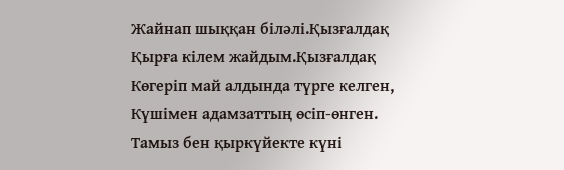Жайнап шыққан біләлі.Қызғалдақ
Қырға кілем жайдым.Қызғалдақ
Көгеріп май алдында түрге келген,
Күшімен адамзаттың өсіп-өнген.
Тамыз бен қыркүйекте күні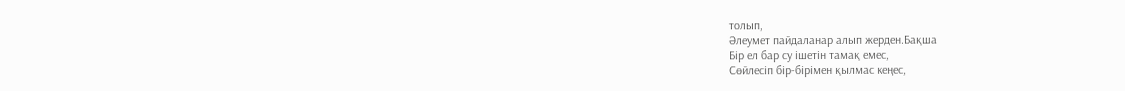толып,
Әлеумет пайдаланар алып жерден.Бақша
Бір ел бар су ішетін тамақ емес,
Сөйлесіп бір-бірімен қылмас кеңес,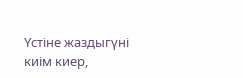Үстіне жаздыгүні киім киер,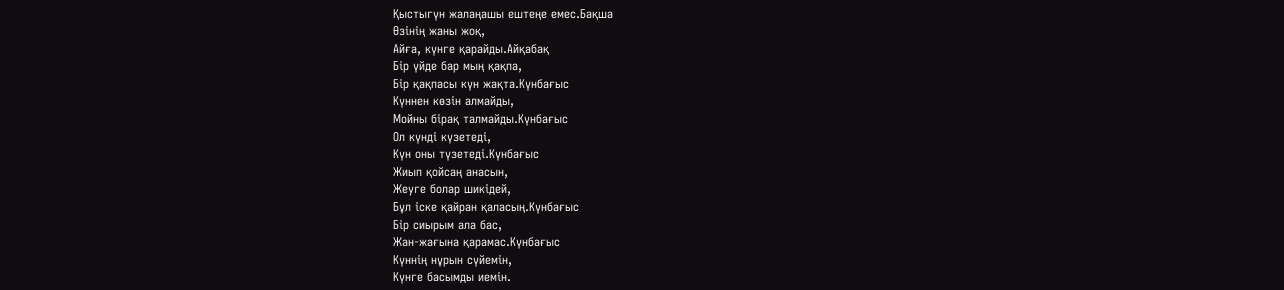Қыстыгүн жалаңашы ештеңе емес.Бақша
Өзінің жаны жоқ,
Айға, күнге қарайды.Айқабақ
Бір үйде бар мың қақпа,
Бір қақпасы күн жақта.Күнбағыс
Күннен көзін алмайды,
Мойны бірақ талмайды.Күнбағыс
Ол күнді күзетеді,
Күн оны түзетеді.Күнбағыс
Жиып қойсаң анасын,
Жеуге болар шикідей,
Бұл іске қайран қаласың.Күнбағыс
Бір сиырым ала бас,
Жан-жағына қарамас.Күнбағыс
Күннің нұрын сүйемін,
Күнге басымды иемін.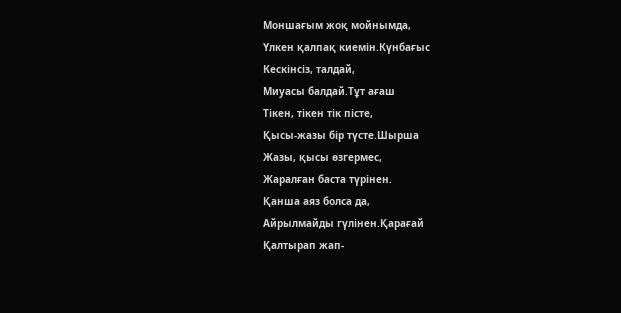Моншағым жоқ мойнымда,
Үлкен қалпақ киемін.Күнбағыс
Кескінсіз, талдай,
Миуасы балдай.Тұт ағаш
Тікен, тікен тік пісте,
Қысы-жазы бір түсте.Шырша
Жазы, қысы өзгермес,
Жаралған баста түрінен.
Қанша аяз болса да,
Айрылмайды гүлінен.Қарағай
Қалтырап жап-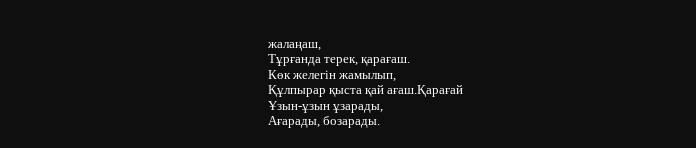жалаңаш,
Тұрғанда терек, қарағаш.
Көк желегін жамылып,
Құлпырар қыста қай ағаш.Қарағай
Ұзын-ұзын ұзарады,
Ағарады, бозарады.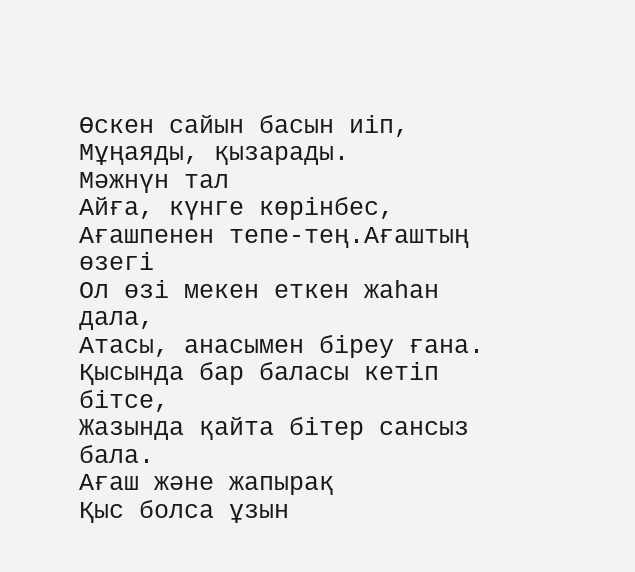Өскен сайын басын иіп,
Мұңаяды, қызарады.
Мәжнүн тал
Айға, күнге көрінбес,
Ағашпенен тепе-тең.Ағаштың өзегі
Ол өзі мекен еткен жаһан дала,
Атасы, анасымен біреу ғана.
Қысында бар баласы кетіп бітсе,
Жазында қайта бітер сансыз бала.
Ағаш және жапырақ
Қыс болса ұзын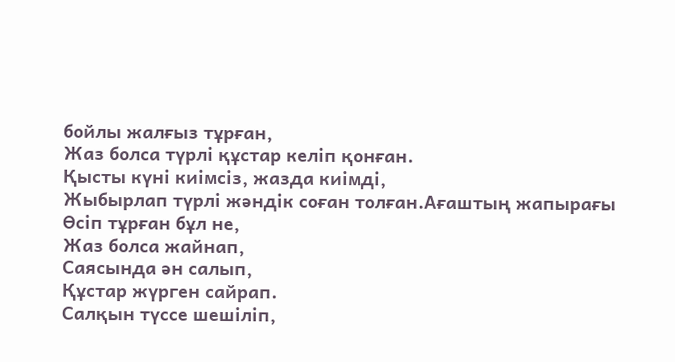бойлы жалғыз тұрған,
Жаз болса түрлі құстар келіп қонған.
Қысты күні киімсіз, жазда киімді,
Жыбырлап түрлі жәндік соған толған.Ағаштың жапырағы
Өсіп тұрған бұл не,
Жаз болса жайнап,
Саясында ән салып,
Құстар жүрген сайрап.
Салқын түссе шешіліп,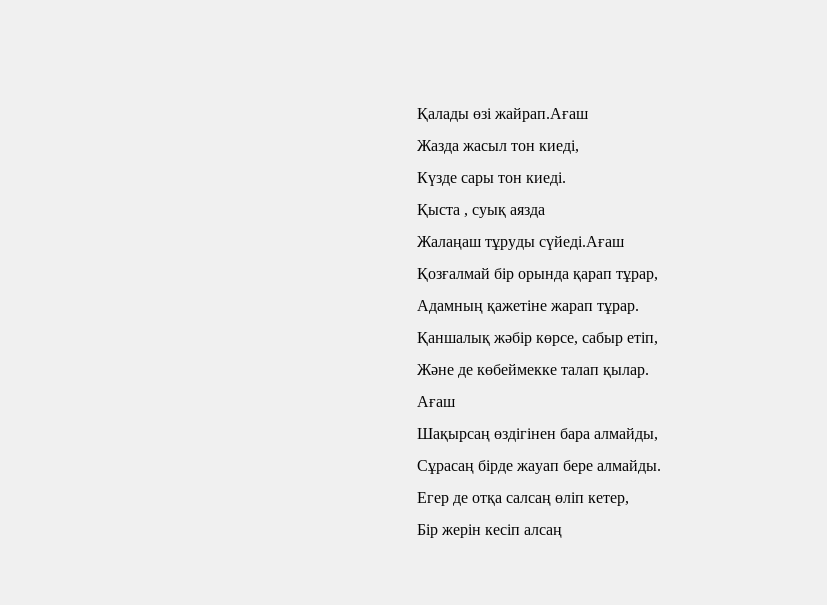Қалады өзі жайрап.Ағаш
Жазда жасыл тон киеді,
Күзде сары тон киеді.
Қыста , суық аязда
Жалаңаш тұруды сүйеді.Ағаш
Қозғалмай бір орында қарап тұрар,
Адамның қажетіне жарап тұрар.
Қаншалық жәбір көрсе, сабыр етіп,
Және де көбеймекке талап қылар.
Ағаш
Шақырсаң өздігінен бара алмайды,
Сұрасаң бірде жауап бере алмайды.
Егер де отқа салсаң өліп кетер,
Бір жерін кесіп алсаң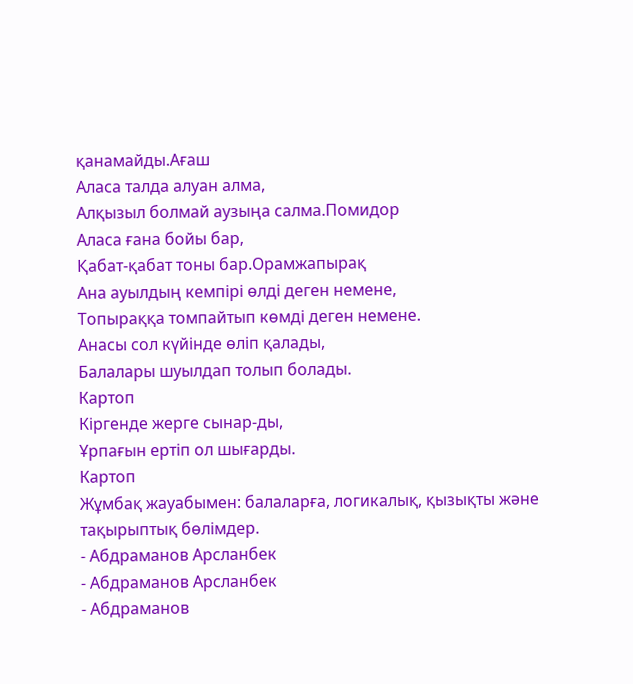қанамайды.Ағаш
Аласа талда алуан алма,
Алқызыл болмай аузыңа салма.Помидор
Аласа ғана бойы бар,
Қабат-қабат тоны бар.Орамжапырақ
Ана ауылдың кемпірі өлді деген немене,
Топыраққа томпайтып көмді деген немене.
Анасы сол күйінде өліп қалады,
Балалары шуылдап толып болады.
Картоп
Кіргенде жерге сынар-ды,
Ұрпағын ертіп ол шығарды.
Картоп
Жұмбақ жауабымен: балаларға, логикалық, қызықты және тақырыптық бөлімдер.
- Абдраманов Арсланбек
- Абдраманов Арсланбек
- Абдраманов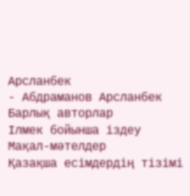Арсланбек
- Абдраманов Арсланбек
Барлық авторлар
Ілмек бойынша іздеу
Мақал-мәтелдер
Қазақша есімдердің тізімі